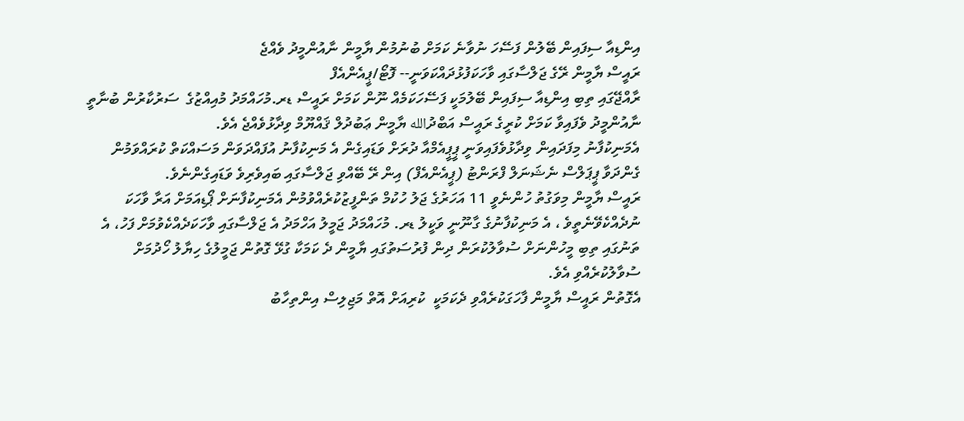އިންޑިއާ ސިފައިން ބޭލުން ފަސޭހަ ނުވާނެ ކަމަށް ބުނުމުން ޔާމީން ނާއުންމީދު ވެއްޖެ
ރައީސް ޔާމީން ރޭގެ ޖަލްސާގައި ވާހަކަފުޅުދައްކަވަނީ-- ފޮޓޯ/ޕީއެންއެފް
ރާއްޖޭގައި ތިބި އިންޑިއާ ސިފައިން ބޭލުމަކީ ފަސޭހަކަމެއް ނޫން ކަމަށް ރައީސް ޑރ.މުހައްމަދު މުއިއްޒުގެ  ސަރުކާރުން ބުނާތީ ނާއުންމީދު ވެފައިވާ ކަމަށް ކުރީގެ ރައީސް އަބްދުالله ޔާމީން ޢަބުދުލް ޤައްޔޫމް ވިދާޅުވެއްޖެ އެވެ.
އެމަނިކުފާނު މިފަދައިން ވިދާޅުވެފައިވަނީ ޕީޕީއެމްއާ ދުރަށް ވަޑައިގެން އެ މަނިކުފާނު އުފައްދަވަން މަސައްކަތް ކުރައްވަމުން ގެންދަވާ ޕީޕަލްސް ނެޝަނަލް ފްރަންޓު (ޕީއެންއެފް) އިން ރޭ ބޭއްވި ޖަލްސާގައި ބައިވެރިވެ ވަޑައިގެންނެވެ.
ރައީސް ޔާމީން މިވަގުތު ހުންނެވީ 11 އަހަރުގެ ޖަލު ހުކުމް ތަންފީޒުކުރެއްވުމުން އެމަނިކުފާނަށް ޕޯޑިއަމަށް އަރާ ވާހަކަ ނުދެއްކެވޭނެތީވެ ، އެ މަނިކުފާނުގެ ގާނޫނީ ވަކީލު ޑރ. މުހައްމަދު ޖަމީލު އަހްމަދު އެ ޖަލްސާގައި ވާހަކަދެއްކެވުމަށް ފަހު، އެ ތަނުގައި ތިބި މީހުންނަށް ސުވާލުކުރަން ދިން ފުރުސަތުގައި ޔާމީން ދެ ކަމަކާ ގުޅޭ ގޮތުން ޖަމީލުގެ ހިޔާލު ހޯދުމަށް ސުވާލުކުރެއްވި އެވެ.
އެގޮތުން ރައީސް ޔާމީން ފާހަގަކުރެއްވި ދެކަމަކީ  ކުރިއަށް އޮތް މަޖިލިސް އިންތިހާބު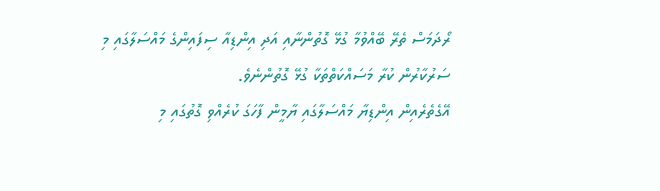ރޯދަމަސް ތެރޭ ބޭއްވުމާ ގުޅޭ ގޮތުންނާއި އަދި އިންޑިއާ ސިފައިންގެ މައްސަލާގައި މި ސަރުކާރުން ކުރާ މަސައްކަތްތަކާ ގުޅޭ ގޮތުންނެވެ.
އޭގެތެރެއިން އިންޑިޔާ މައްސަލާގައި ޔާމީން ފާހަގަ ކުރެއްވި ގޮތުގައި މި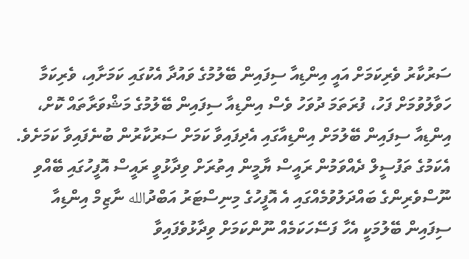ސަރުކާރު ވެރިކަމަށް އައީ އިންޑިއާ ސިފައިން ބޭލުމުގެ ވައުދާ އެކުގައި ކަމަށާއި، ވެރިކަމާ ހަވާލުވުމަށް ފަހު، ފުރަތަމަ ދުވަހު ވެސް އިންޑިއާ ސިފައިން ބޭލުމުގެ މަޝްވަރާތައް ކޮށް، އިންޑިއާ ސިފައިން ބޭލުމަށް އިންޑިއާގައި އެދިފައިވާ ކަމަށް ސަރުކާރުން ބުނެފައިވާ ކަމަށެވެ.
އެކަމުގެ ތަފުސީލް ދެއްވަމުން ރައީސް ޔާމީން އިތުރަށް ވިދާޅުވީ ރައީސް އޮފީހުގައި ބޭއްވި ނޫސްވެރިންގެ ބައްދަލުވުމެއްގައި އެ އޮފީހުގެ މިނިސްޓަރު އަބްދުالله ނާޒިމް އިންޑިއާ ސިފައިން ބޭލުމަކީ އެހާ ފަސޭހަކަމެއް ނޫންކަމަށް ވިދާޅުވެފައިވާ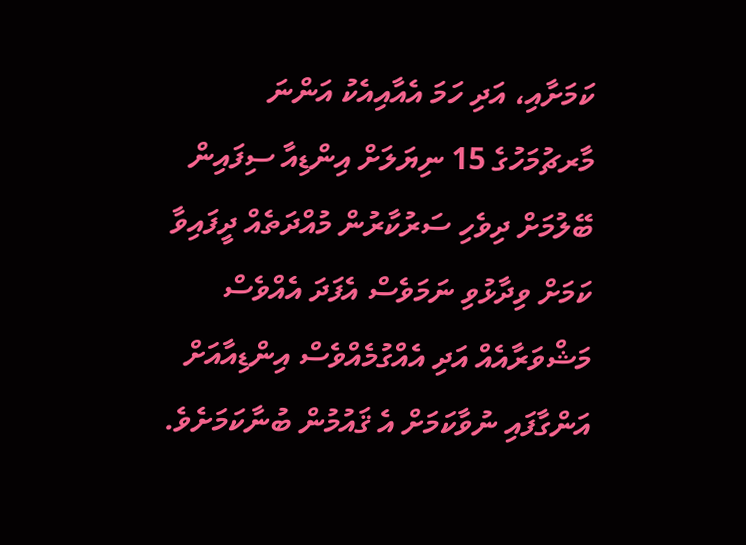ކަމަށާއި، އަދި ހަމަ އެއާއިއެކު އަންނަ މާރޗުމަހުގެ 15 ނިޔަލަށް އިންޑިއާ ސިފައިން ބޭލުމަށް ދިވެހި ސަރުކާރުން މުއްދަތެއް ދީފައިވާ ކަމަށް ވިދާޅުވި ނަމަވެސް އެފަދަ އެއްވެސް މަޝްވަރާއެއް އަދި އެއްގުމެއްވެސް އިންޑިއާއަށް އަންގާފައި ނުވާކަމަށް އެ ޤައުމުން ބުނާކަމަށެވެ.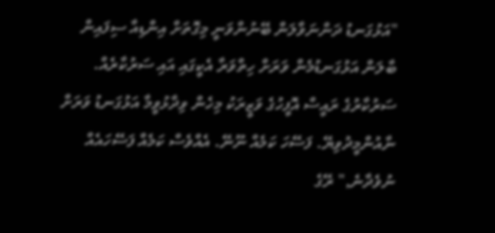"އަޅުގަނޑު ދަންނަވާލަން ބޭނުންވަނީ މިގޮތަށް އިންޑިއާ ސިފައިން ބާލަން އަޅުގަނޑުމެން ވަރަށް ހިތްވަރާ އެކީގައި އައި ސަރުކާރެއް. ސަރުކާރުގެ ރައީސް އޮފީހުގެ ވަޒީރަކު މިހެން ވިދާޅުވީމާ އަޅުގަނޑު ވަރަށް ނާއުންމީދުވިޔޭ. ފަސޭހަ ކަމެއް ނޫނޭ. އެއްވެސް ކަމެއް ފަސޭހައެއް ނުވެދާނެ," ރޭގެ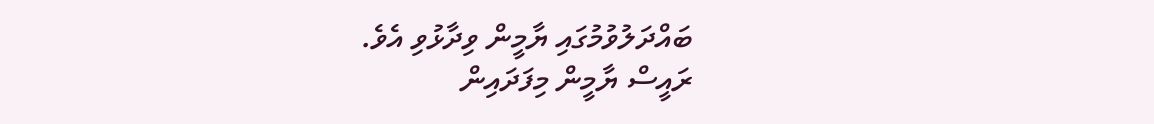ބައްދަލުވުމުގައި ޔާމީން ވިދާޅުވި އެވެ.
ރައީސް ޔާމީން މިފަދައިން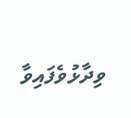ވިދާޅުވެފައިވާ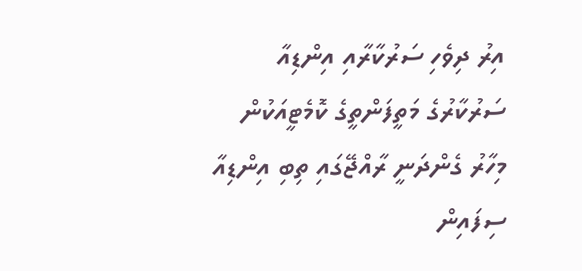އިރު ދިވެހި ސަރުކާރާއި އިންޑިއާ ސަރުކާރުގެ މަތީފަންތީގެ ކޮމެޓީއަކުން މިހާރު ގެންދަނީ ރާއްޖޭގައި ތިބި އިންޑިއާ ސިފައިން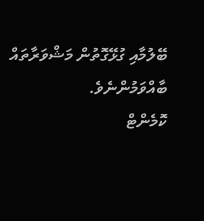ބޭލުމާއި ގުޅޭގޮތުން މަޝްވަރާތައް ބާއްވަމުންނެވެ.
ކޮމެންޓް